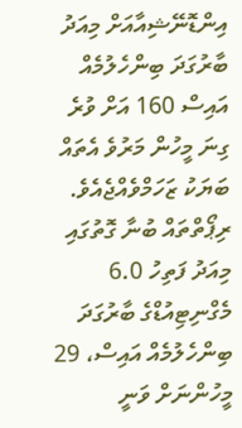އިންޑޮނޭޝިއާއަށް މިއަދު ބާރުގަދަ ބިންހެލުމެއް އައިސް 160 އަށް ވުރެ ގިނަ މީހުން މަރުވެ އެތައް ބަޔަކު ޒަހަމްވެއްޖެއެވެ.
ރިޕޯތްތައް ބުނާ ގޮތުގައި މިއަދު ފަތިހު 6.0 މެގްނިޓިއުޑްގެ ބާރުގަދަ ބިންހެލުމެއް އައިސް، 29 މީހުންނަށް ވަނީ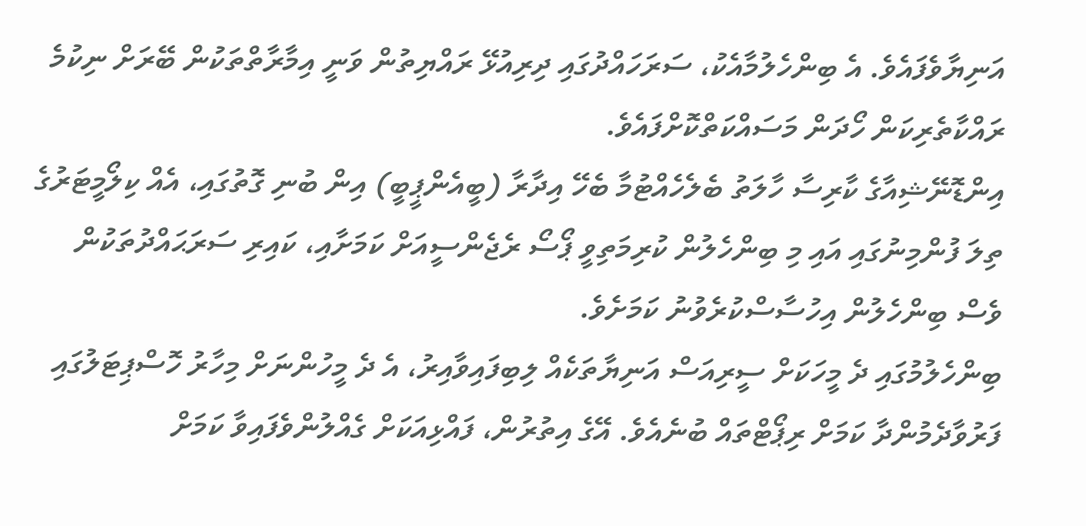އަނިޔާވެފައެވެ. އެ ބިންހެލުމާއެކު، ސަރަހައްދުގައި ދިރިއުޅޭ ރައްޔިތުން ވަނީ އިމާރާތްތަކުން ބޭރަށް ނިކުމެ ރައްކާތެރިކަން ހޯދަން މަސައްކަތްކޮށްފައެވެ.
އިންޑޮނޭޝިއާގެ ކާރިސާ ހާލަތު ބެލެހެއްޓުމާ ބެހޭ އިދާރާ (ބީއެންޕީބީ) އިން ބުނި ގޮތުގައި، އެއް ކިލޯމީޓަރުގެ ތިލަ ފުންމިނުގައި އައި މި ބިންހެލުން ކުރިމަތިވީ ޕޯސޯ ރެޖެންސީއަށް ކަމަށާއި، ކައިރި ސަރަޙައްދުތަކުން ވެސް ބިންހެލުން އިހުސާސްކުރެވުނު ކަމަށެވެ.
ބިންހެލުމުގައި ދެ މީހަކަށް ސީރިއަސް އަނިޔާތަކެއް ލިބިފައިވާއިރު، އެ ދެ މީހުންނަށް މިހާރު ހޮސްޕިޓަލުގައި ފަރުވާދެމުންދާ ކަމަށް ރިޕޯޓްތައް ބުނެއެވެ. އޭގެ އިތުރުން، ފައްޅިއަކަށް ގެއްލުންވެފައިވާ ކަމަށް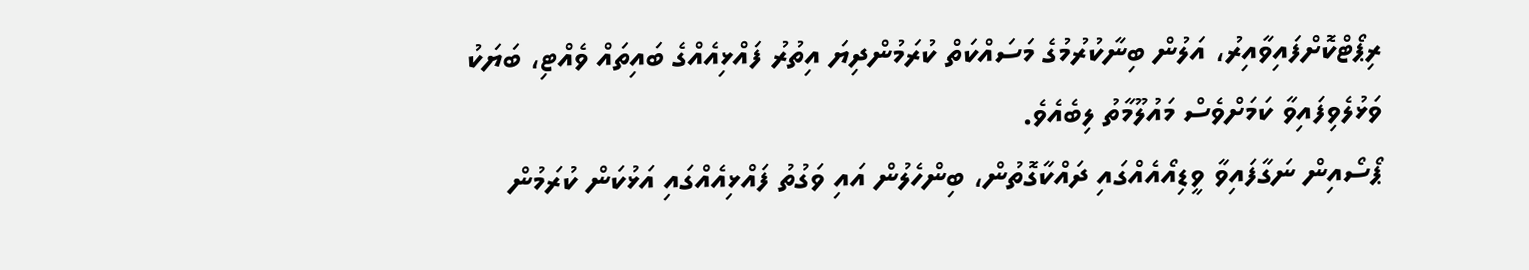ރިޕޯޓްކޮށްފައިވާއިރު، އަލުން ބިނާކުރުމުގެ މަސައްކަތް ކުރަމުންދިޔަ އިތުރު ފައްޅިއެއްގެ ބައިތައް ވެއްޓި، ބަޔަކު ވަޅުލެވިފައިވާ ކަމަށްވެސް މައުލޫމާތު ލިބެއެވެ.
ޕޯސޯއިން ނަގާފައިވާ ވީޑިއޯއެއްގައި ދައްކާގޮތުން، ބިންހެލުން އައި ވަގުތު ފައްޅިއެއްގައި އަޅުކަން ކުރަމުން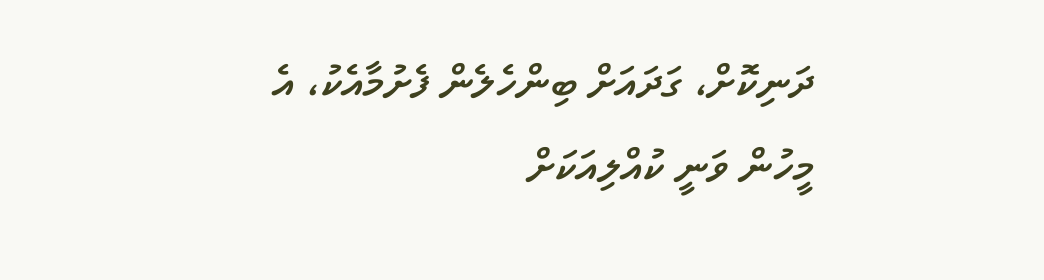ދަނިކޮށް، ގަދައަށް ބިންހެލެން ފެށުމާއެކު، އެ މީހުން ވަނީ ކުއްލިއަކަށް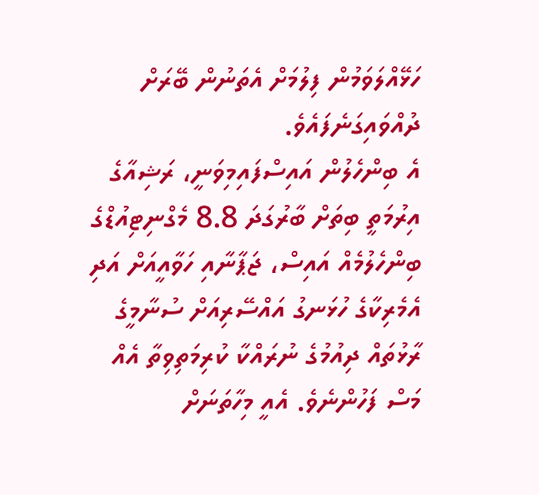ހަޅޭއްލަވަމުން ފިލުމަށް އެތަނުން ބޭރަށް ދުއްވައިގަނެފައެވެ.
އެ ބިންހެލުން އައިސްފައިމިވަނީ، ރަޝިއާގެ އިރުމަތީ ބިތަށް ބާރުގަދަ 8.8 މެގްނިޓިއުޑްގެ ބިންހެލުމެއް އައިސް، ޖަޕާނާއި ހަވާއީއަށް އަދި އެމެރިކާގެ ހުޅަނގު އައްސޭރިއަށް ސުނާމީގެ ރާޅުތައް ދިއުމުގެ ނުރައްކާ ކުރިމަތިވިތާ އެއް މަސް ފަހުންނެވެ. އެއީ މިހާތަނަށް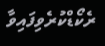ރެކޯޑްކުރެވިފައިވާ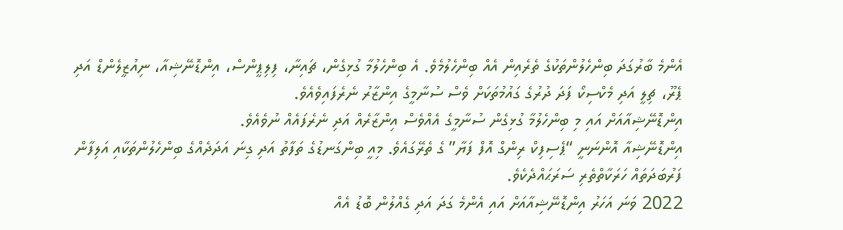އެންމެ ބާރުގަދަ ބިންހެލުންތަކުގެ ތެރެއިން އެއް ބިންހެލުމެވެ. އެ ބިންހެލުމާ ގުޅިގެން، ޗައިނާ، ފިލިޕީންސް، އިންޑޮނޭޝިއާ، ނިއުޒީލެންޑް އަދި ޕެރޫ، ޗިލީ އަދި މެކްސިކޯ ފަދަ ދުރުގެ ގައުމުތަކަށް ވެސް ސުނާމީގެ އިންޒާރު ނެރެފައިވެއެވެ.
އިންޑޮނޭޝިއާއަށް އައި މި ބިންހެލުމާ ގުޅިގެން ސުނާމީގެ އެއްވެސް އިންޒާރެއް އަދި ނެރެފައެއް ނުވެއެވެ.
އިންޑޮނޭޝިއާ އޮންނަނީ “ޕެސިފިކް ރިންގް އޮފް ފަޔާ” ގެ ތެރޭގައެވެ. މިއީ ބިންގަނޑުގެ ތަފާތު އަދި ގިނަ އަދަދެއްގެ ބިންހެލުންތަކާއި އަލިފާން ފަރުބަދަތައް ހަރަކާތްތެރި ސަރަޙައްދެކެވެ.
2022 ވަނަ އަހަރު އިންޑޮނޭޝިއާއަށް އައި އެންމެ ގަދަ އަދި ގެއްލުން ބޮޑު އެއް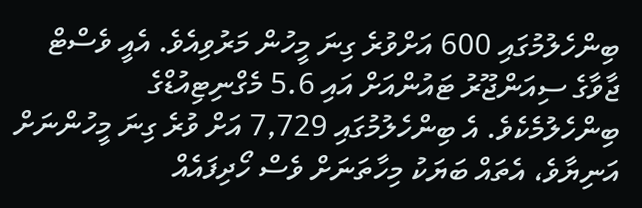ބިންހެލުމުގައި 600 އަށްވުރެ ގިނަ މީހުން މަރުވިއެވެ. އެއީ ވެސްޓް ޖާވާގެ ސިއަންޖޫރު ޓައުންއަށް އައި 5.6 މެގްނިޓިއުޑްގެ ބިންހެލުމެކެވެ. އެ ބިންހެލުމުގައި 7,729 އަށް ވުރެ ގިނަ މީހުންނަށް އަނިޔާވެ، އެތައް ބަޔަކު މިހާތަނަށް ވެސް ހޯދިފައެއް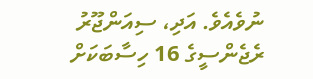ނުވެއެވެ. އަދި، ސިއަންޖޫރު ރެޖެންސީގެ 16 ހިސާބަކަށް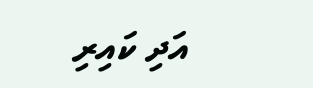އަދި ކައިރި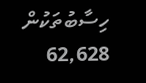ހިސާބުތަކުން 62,628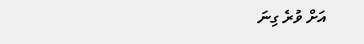އަށް ވުރެ ގިނަ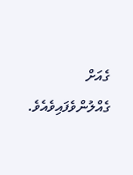ގެއަށް ގެއްލުންވެފައިވެއެވެ.